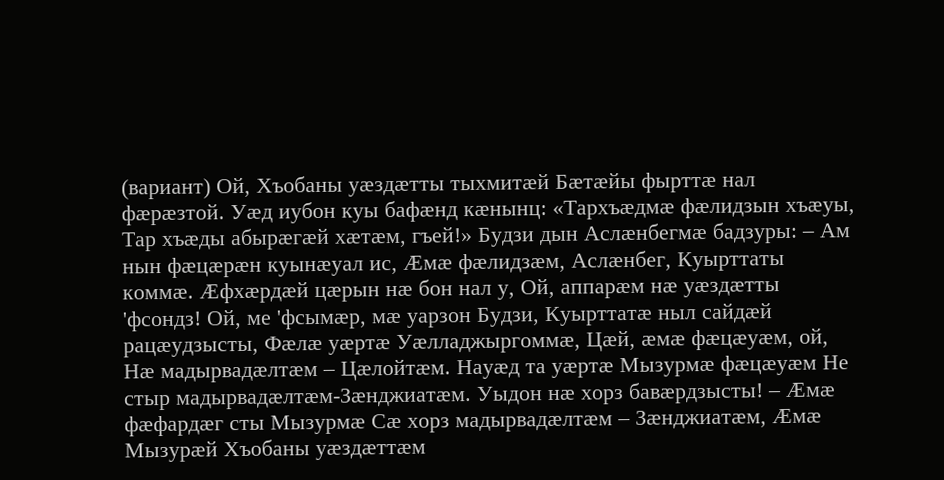(вариант) Ой, Хъобаны уæздæтты тыхмитæй Бæтæйы фырттæ нал фæрæзтой. Уæд иубон куы бафæнд кæнынц: «Тархъæдмæ фæлидзын хъæуы, Тар хъæды абырæгæй хæтæм, гъей!» Будзи дын Аслæнбегмæ бадзуры: – Ам нын фæцæрæн куынæуал ис, Æмæ фæлидзæм, Аслæнбег, Куырттаты коммæ. Æфхæрдæй цæрын нæ бон нал у, Ой, аппарæм нæ уæздæтты 'фсондз! Ой, ме 'фсымæр, мæ уарзон Будзи, Куырттатæ ныл сайдæй рацæудзысты, Фæлæ уæртæ Уæлладжыргоммæ, Цæй, æмæ фæцæуæм, ой, Нæ мадырвадæлтæм – Цæлойтæм. Науæд та уæртæ Мызурмæ фæцæуæм Не стыр мадырвадæлтæм-Зæнджиатæм. Уыдон нæ хорз бавæрдзысты! – Æмæ фæфардæг сты Мызурмæ Сæ хорз мадырвадæлтæм – Зæнджиатæм, Æмæ Мызурæй Хъобаны уæздæттæм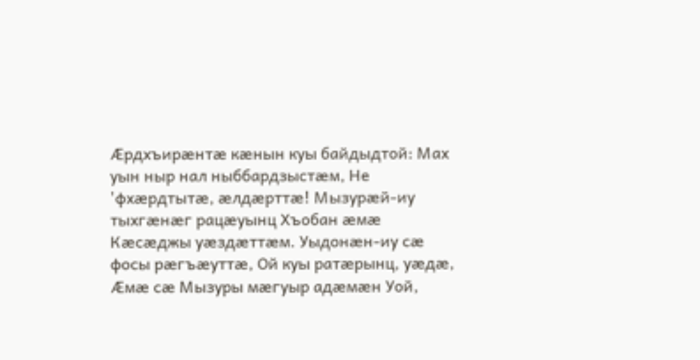Æрдхъирæнтæ кæнын куы байдыдтой: Мах уын ныр нал ныббардзыстæм, Не 'фхæрдтытæ, æлдæрттæ! Мызурæй-иу тыхгæнæг рацæуынц Хъобан æмæ Кæсæджы уæздæттæм. Уыдонæн-иу сæ фосы рæгъæуттæ, Ой куы ратæрынц, уæдæ, Æмæ сæ Мызуры мæгуыр адæмæн Уой,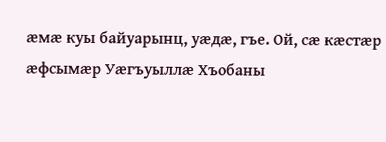æмæ куы байуарынц, уæдæ, гъе. Ой, сæ кæстæр æфсымæр Уæгъуыллæ Хъобаны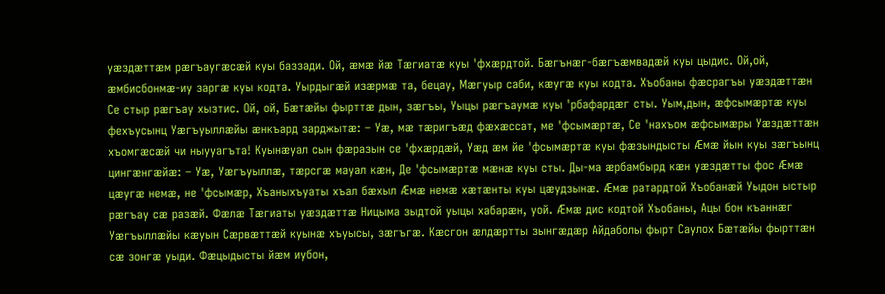уæздæттæм рæгъаугæсæй куы баззади. Ой, æмæ йæ Тæгиатæ куы 'фхæрдтой. Бæгънæг-бæгъæмвадæй куы цыдис. Ой,ой, æмбисбонмæ-иу заргæ куы кодта. Уырдыгæй изæрмæ та, бецау, Мæгуыр саби, кæугæ куы кодта. Хъобаны фæсрагъы уæздæттæн Се стыр рæгъау хызтис. Ой, ой, Бæтæйы фырттæ дын, зæгъы, Уыцы рæгъаумæ куы 'рбафардæг сты. Уым,дын, æфсымæртæ куы фехъусынц Уæгъуыллæйы æнкъард зарджытæ: – Уæ, мæ тæригъæд фæхæссат, ме 'фсымæртæ, Се 'нахъом æфсымæры Уæздæттæн хъомгæсæй чи ныууагъта! Куынæуал сын фæразын се 'фхæрдæй, Уæд æм йе 'фсымæртæ куы фæзындысты Æмæ йын куы зæгъынц цингæнгæйæ: – Уæ, Уæгъуыллæ, тæрсгæ мауал кæн, Де 'фсымæртæ мæнæ куы сты. Ды-ма æрбамбырд кæн уæздæтты фос Æмæ цæугæ немæ, не 'фсымæр, Хъаныхъуаты хъал бæхыл Æмæ немæ хæтæнты куы цæудзынæ. Æмæ ратардтой Хъобанæй Уыдон ыстыр рæгъау сæ разæй. Фæлæ Тæгиаты уæздæттæ Ницыма зыдтой уыцы хабарæн, уой. Æмæ дис кодтой Хъобаны, Ацы бон къаннæг Уæгъыллæйы кæуын Сæрвæттæй куынæ хъуысы, зæгъгæ. Кæсгон æлдæртты зынгæдæр Айдаболы фырт Саулох Бæтæйы фырттæн сæ зонгæ уыди. Фæцыдысты йæм иубон,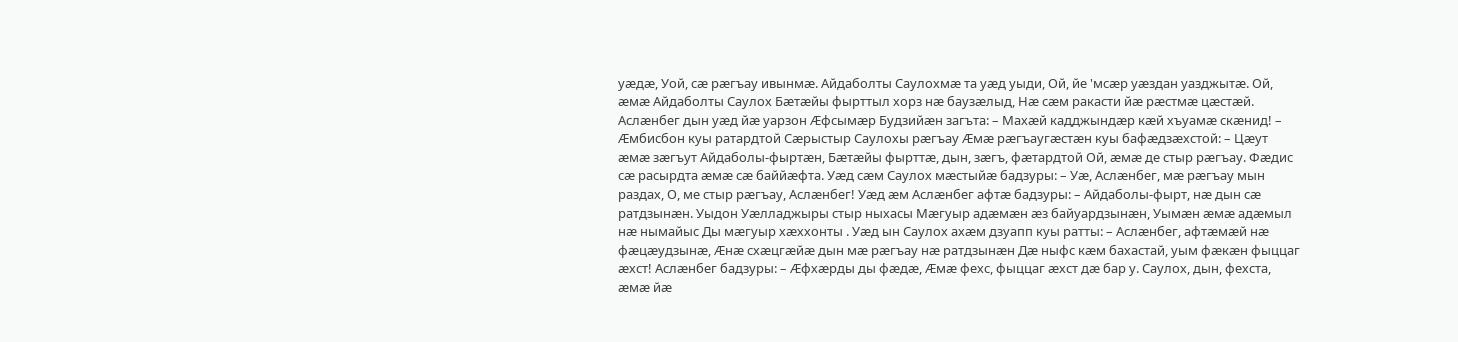уæдæ, Уой, сæ рæгъау ивынмæ. Айдаболты Саулохмæ та уæд уыди, Ой, йе 'мсæр уæздан уазджытæ. Ой, æмæ Айдаболты Саулох Бæтæйы фырттыл хорз нæ баузæлыд, Нæ сæм ракасти йæ рæстмæ цæстæй. Аслæнбег дын уæд йæ уарзон Æфсымæр Будзийæн загъта: – Махæй кадджындæр кæй хъуамæ скæнид! – Æмбисбон куы ратардтой Сæрыстыр Саулохы рæгъау Æмæ рæгъаугæстæн куы бафæдзæхстой: – Цæут æмæ зæгъут Айдаболы-фыртæн, Бæтæйы фырттæ, дын, зæгъ, фæтардтой Ой, æмæ де стыр рæгъау. Фæдис сæ расырдта æмæ сæ баййæфта. Уæд сæм Саулох мæстыйæ бадзуры: – Уæ, Аслæнбег, мæ рæгъау мын раздах, О, ме стыр рæгъау, Аслæнбег! Уæд æм Аслæнбег афтæ бадзуры: – Айдаболы-фырт, нæ дын сæ ратдзынæн. Уыдон Уæлладжыры стыр ныхасы Мæгуыр адæмæн æз байуардзынæн, Уымæн æмæ адæмыл нæ нымайыс Ды мæгуыр хæххонты . Уæд ын Саулох ахæм дзуапп куы ратты: – Аслæнбег, афтæмæй нæ фæцæудзынæ, Æнæ схæцгæйæ дын мæ рæгъау нæ ратдзынæн Дæ ныфс кæм бахастай, уым фæкæн фыццаг æхст! Аслæнбег бадзуры: – Æфхæрды ды фæдæ, Æмæ фехс, фыццаг æхст дæ бар у. Саулох, дын, фехста, æмæ йæ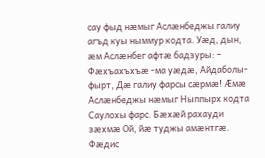сау фыд нæмыг Аслæнбеджы галиу агъд куы ныммур кодта. Уæд, дын, æм Аслæнбег афтæ бадзуры: – Фæхъахъхъæ -ма уæдæ, Айдаболы-фырт, Дæ галиу фарсы сæрмæ! Æмæ Аслæнбеджы нæмыг Ныппырх кодта Саулохы фарс. Бæхæй рахауди зæхмæ Ой, йæ туджы амæнтгæ. Фæдис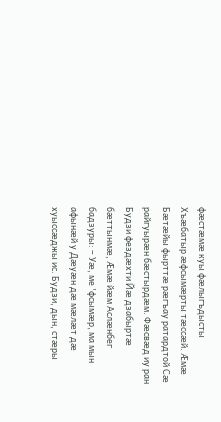фæстæмæ куы фæлыгъдысты Хъæбатыр æфсымæрты тæссæй. Æмæ Бæтæйы фырттæ рæгъау ратардтой Сæ райгуырæн бæстырдæм. Фæсвæд иу ран Будзи фездæхти Йæ дзабыртæ бæттынмæ, Æмæ йæм Аслæнбег бадзуры: – Уæ, ме 'фсымæр, ма мын афынæй у Дæуæн дæ мæлæт дæ хуыссæджы ис. Будзи, дын, стæры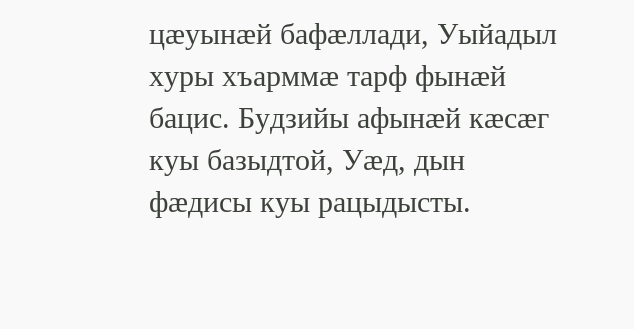цæуынæй бафæллади, Уыйадыл хуры хъарммæ тарф фынæй бацис. Будзийы афынæй кæсæг куы базыдтой, Уæд, дын фæдисы куы рацыдысты.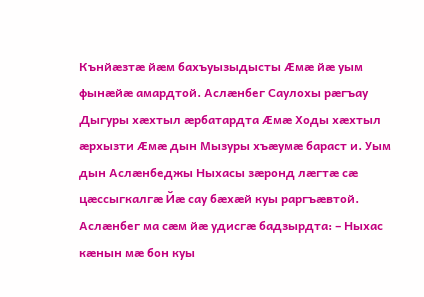Кънйæзтæ йæм бахъуызыдысты Æмæ йæ уым фынæйæ амардтой. Аслæнбег Саулохы рæгъау Дыгуры хæхтыл æрбатардта Æмæ Ходы хæхтыл æрхызти Æмæ дын Мызуры хъæумæ бараст и. Уым дын Аслæнбеджы Ныхасы зæронд лæгтæ сæ цæссыгкалгæ Йæ сау бæхæй куы раргъæвтой. Аслæнбег ма сæм йæ удисгæ бадзырдта: – Ныхас кæнын мæ бон куы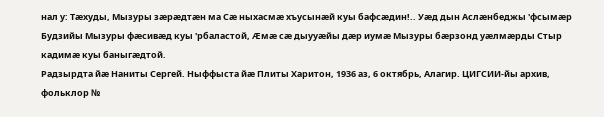нал у: Тæхуды, Мызуры зæрæдтæн ма Сæ ныхасмæ хъусынæй куы бафсæдин!.. Уæд дын Аслæнбеджы 'фсымæр Будзийы Мызуры фæсивæд куы 'рбаластой, Æмæ сæ дыууæйы дæр иумæ Мызуры бæрзонд уæлмæрды Стыр кадимæ куы баныгæдтой.
Радзырдта йæ Наниты Сергей. Ныффыста йæ Плиты Харитон, 1936 аз, 6 октябрь, Алагир. ЦИГСИИ-йы архив, фольклор №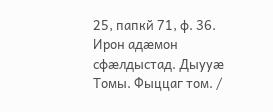25, папкй 71, ф. 36.
Ирон адæмон сфæлдыстад. Дыууæ Томы. Фыццаг том. /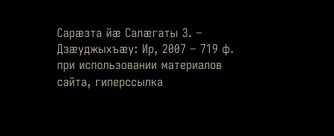Сарæзта йæ Салæгаты З. – Дзæуджыхъæу: Ир, 2007 – 719 ф.
при использовании материалов сайта, гиперссылка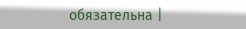обязательна |